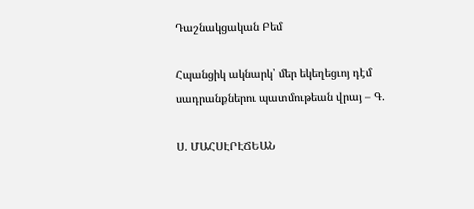Դաշնակցական Բեմ

Հպանցիկ ակնարկ՝ մեր եկեղեցւոյ դէմ սադրանքներու պատմութեան վրայ – Գ.

Ս. ՄԱՀՍԷՐԷՃԵԱՆ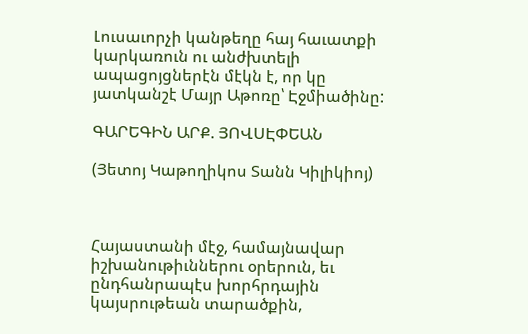Լուսաւորչի կանթեղը հայ հաւատքի կարկառուն ու անժխտելի ապացոյցներէն մէկն է, որ կը յատկանշէ Մայր Աթոռը՝ Էջմիածինը:

ԳԱՐԵԳԻՆ ԱՐՔ. ՅՈՎՍԷՓԵԱՆ

(Յետոյ Կաթողիկոս Տանն Կիլիկիոյ)



Հայաստանի մէջ, համայնավար իշխանութիւններու օրերուն, եւ ընդհանրապէս խորհրդային կայսրութեան տարածքին,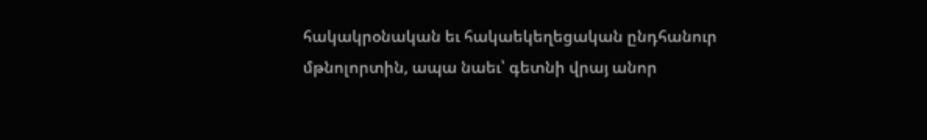հակակրօնական եւ հակաեկեղեցական ընդհանուր մթնոլորտին, ապա նաեւ՝ գետնի վրայ անոր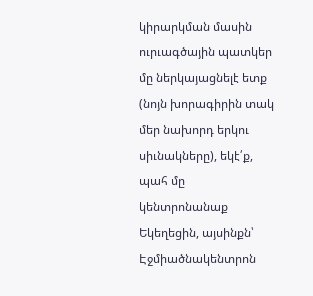կիրարկման մասին ուրւագծային պատկեր մը ներկայացնելէ ետք (նոյն խորագիրին տակ մեր նախորդ երկու սիւնակները), եկէ՛ք, պահ մը կենտրոնանաք Եկեղեցին, այսինքն՝ Էջմիածնակենտրոն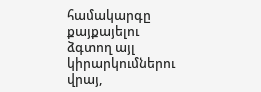համակարգը քայքայելու ձգտող այլ կիրարկումներու վրայ,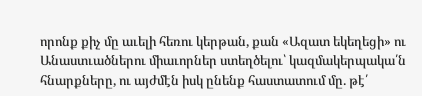որոնք քիչ մը աւելի հեռու կերթան, քան «Ազատ եկեղեցի» ու Անաստւածներու միաւորներ ստեղծելու՝ կազմակերպակա՛ն հնարքները, ու այժմէն իսկ ընենք հաստատում մը. թէ՛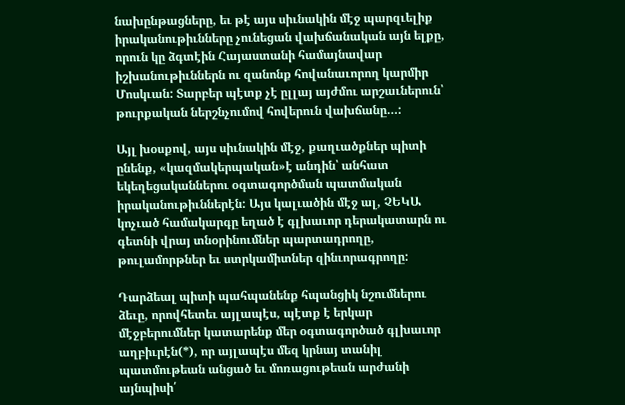նախընթացները, եւ թէ այս սիւնակին մէջ պարզւելիք իրականութիւնները չունեցան վախճանական այն ելքը, որուն կը ձգտէին Հայաստանի համայնավար իշխանութիւններն ու զանոնք հովանաւորող կարմիր Մոսկւան: Տարբեր պէտք չէ ըլլայ այժմու արշաւներուն՝ թուրքական ներշնչումով հովերուն վախճանը…:

Այլ խօսքով, այս սիւնակին մէջ, քաղւածքներ պիտի ընենք, «կազմակերպական»է անդին՝ անհատ եկեղեցականներու օգտագործման պատմական իրականութիւններէն: Այս կալւածին մէջ ալ, ՉԵԿԱ կոչւած համակարգը եղած է գլխաւոր դերակատարն ու գետնի վրայ տնօրինումներ պարտադրողը, թուլամորթներ եւ ստրկամիտներ զինւորագրողը:

Դարձեալ պիտի պահպանենք հպանցիկ նշումներու ձեւը, որովհետեւ այլապէս, պէտք է երկար մէջբերումներ կատարենք մեր օգտագործած գլխաւոր աղբիւրէն(*), որ այլապէս մեզ կրնայ տանիլ պատմութեան անցած եւ մոռացութեան արժանի այնպիսի՛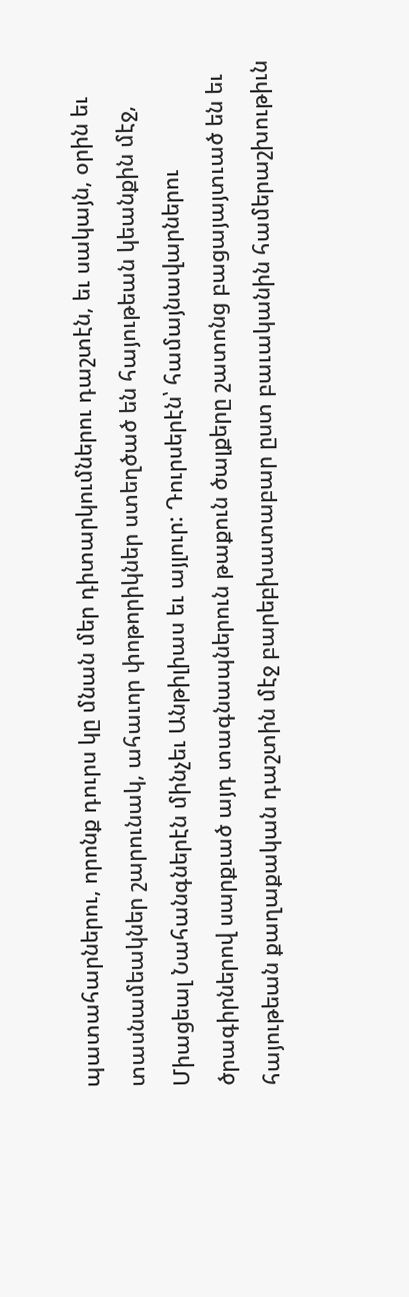պատահարներու, որոնք դուրս կը մնան մեր դիտարկումներու դաշտէն, եւ սակայն, օրին եւ տասնամեակներ շարունակ, ահաւոր փոթորիկներ ստեղծած են հայութեան կեանքին մէջ, Միացեալ Նահանգներէն մինչեւ Անթիլիաս եւ այլուր: Դուրսերէն՝ համայնավարներու ծրագիրներով սարքւած այդ տագնապներուն թաքուն ծալքերը շատոնց բացայայտւած են եւ հայութեան քաղաքական դաշտին մէջ բարեբխատաբար ըստ բաւականին համերաշխութիւն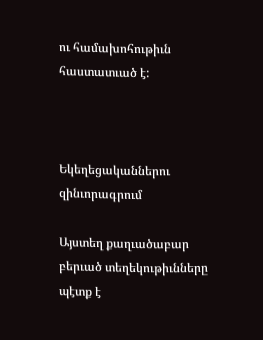ու համախոհութիւն հաստատւած է:



Եկեղեցականներու զինւորագրում

Այստեղ քաղւածաբար բերւած տեղեկութիւնները պէտք է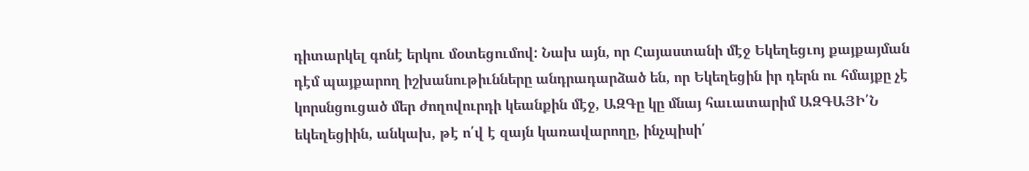դիտարկել գոնէ երկու մօտեցումով: Նախ այն, որ Հայաստանի մէջ Եկեղեցւոյ քայքայման դէմ պայքարող իշխանութիւնները անդրադարձած են, որ Եկեղեցին իր դերն ու հմայքը չէ կորսնցուցած մեր ժողովուրդի կեանքին մէջ, ԱԶԳը կը մնայ հաւատարիմ ԱԶԳԱՅԻ՛Ն եկեղեցիին, անկախ, թէ ո՛վ է զայն կառավարողը, ինչպիսի՛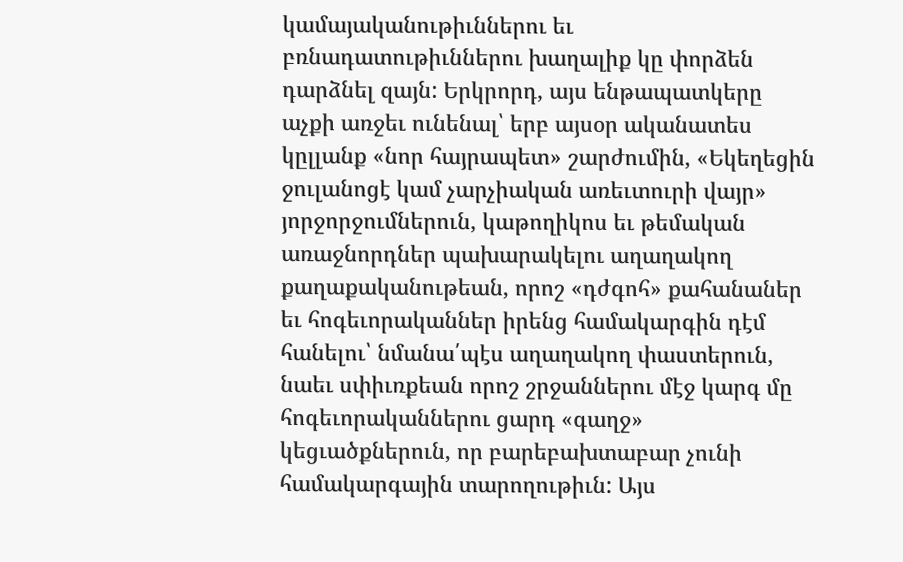կամայականութիւններու եւ բռնադատութիւններու խաղալիք կը փորձեն դարձնել զայն: Երկրորդ, այս ենթապատկերը աչքի առջեւ ունենալ՝ երբ այսօր ականատես կըլլանք «նոր հայրապետ» շարժումին, «Եկեղեցին ջուլանոցէ կամ չարչիական առեւտուրի վայր» յորջորջումներուն, կաթողիկոս եւ թեմական առաջնորդներ պախարակելու աղաղակող քաղաքականութեան, որոշ «դժգոհ» քահանաներ եւ հոգեւորականներ իրենց համակարգին դէմ հանելու՝ նմանա՛պէս աղաղակող փաստերուն, նաեւ սփիւռքեան որոշ շրջաններու մէջ կարգ մը հոգեւորականներու ցարդ «գաղջ» կեցւածքներուն, որ բարեբախտաբար չունի համակարգային տարողութիւն: Այս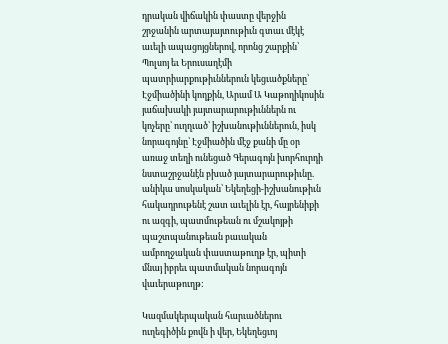դրական վիճակին փաստը վերջին շրջանին արտայայտութիւն գտաւ մէկէ աւելի ապացոյցներով, որոնց շարքին՝ Պոլսոյ եւ Երուսաղէմի պատրիարքութիւններուն կեցւածքները՝ Էջմիածինի կողքին, Արամ Ա Կաթողիկոսին յաճախակի յայտարարութիւններն ու կոչերը՝ ուղղւած՝ իշխանութիւններուն, իսկ նորագոյնը՝ Էջմիածին մէջ քանի մը օր առաջ տեղի ունեցած Գերագոյն խորհուրդի նստաշրջանէն բխած յայտարարութիւնը. անիկա սոսկական՝ Եկեղեցի-իշխանութիւն հակադրութենէ շատ աւելին էր, հայրենիքի ու ազգի, պատմութեան ու մշակոյթի պաշտպանութեան բաւական ամբողջական փաստաթուղթ էր, պիտի մնայ իբրեւ պատմական նորագոյն վաւերաթուղթ:

Կազմակերպական հարւածներու ուղեգիծին քովն ի վեր, Եկեղեցւոյ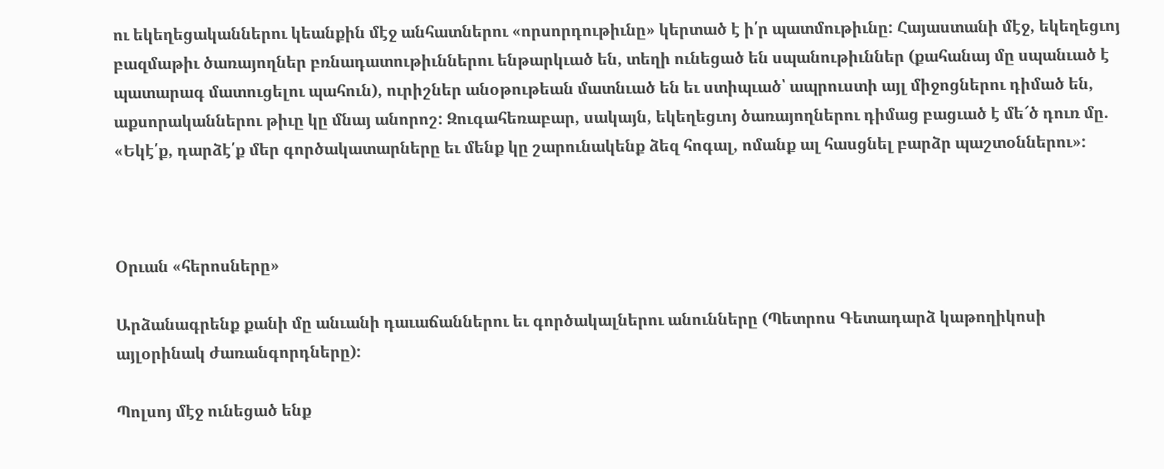ու եկեղեցականներու կեանքին մէջ անհատներու «որսորդութիւնը» կերտած է ի՛ր պատմութիւնը: Հայաստանի մէջ, եկեղեցւոյ բազմաթիւ ծառայողներ բռնադատութիւններու ենթարկւած են, տեղի ունեցած են սպանութիւններ (քահանայ մը սպանւած է պատարագ մատուցելու պահուն), ուրիշներ անօթութեան մատնւած են եւ ստիպւած՝ ապրուստի այլ միջոցներու դիմած են, աքսորականներու թիւը կը մնայ անորոշ: Զուգահեռաբար, սակայն, եկեղեցւոյ ծառայողներու դիմաց բացւած է մե՜ծ դուռ մը. «Եկէ՛ք, դարձէ՛ք մեր գործակատարները եւ մենք կը շարունակենք ձեզ հոգալ, ոմանք ալ հասցնել բարձր պաշտօններու»:



Օրւան «հերոսները»

Արձանագրենք քանի մը անւանի դաւաճաններու եւ գործակալներու անունները (Պետրոս Գետադարձ կաթողիկոսի այլօրինակ ժառանգորդները):

Պոլսոյ մէջ ունեցած ենք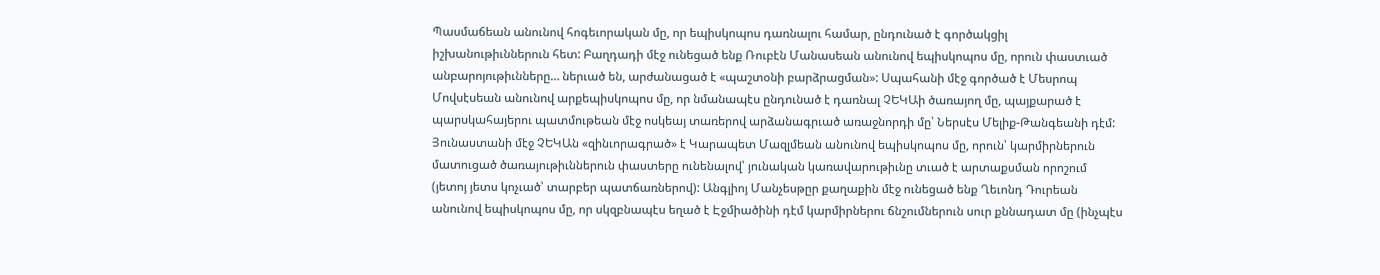Պասմաճեան անունով հոգեւորական մը, որ եպիսկոպոս դառնալու համար, ընդունած է գործակցիլ իշխանութիւններուն հետ: Բաղդադի մէջ ունեցած ենք Ռուբէն Մանասեան անունով եպիսկոպոս մը, որուն փաստւած անբարոյութիւնները… ներւած են, արժանացած է «պաշտօնի բարձրացման»: Սպահանի մէջ գործած է Մեսրոպ Մովսէսեան անունով արքեպիսկոպոս մը, որ նմանապէս ընդունած է դառնալ ՉԵԿԱի ծառայող մը, պայքարած է պարսկահայերու պատմութեան մէջ ոսկեայ տառերով արձանագրւած առաջնորդի մը՝ Ներսէս Մելիք-Թանգեանի դէմ: Յունաստանի մէջ ՉԵԿԱն «զինւորագրած» է Կարապետ Մազլմեան անունով եպիսկոպոս մը, որուն՝ կարմիրներուն մատուցած ծառայութիւններուն փաստերը ունենալով՝ յունական կառավարութիւնը տւած է արտաքսման որոշում (յետոյ յետս կոչւած՝ տարբեր պատճառներով): Անգլիոյ Մանչեսթըր քաղաքին մէջ ունեցած ենք Ղեւոնդ Դուրեան անունով եպիսկոպոս մը, որ սկզբնապէս եղած է Էջմիածինի դէմ կարմիրներու ճնշումներուն սուր քննադատ մը (ինչպէս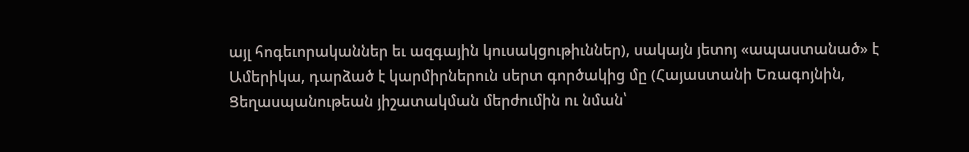այլ հոգեւորականներ եւ ազգային կուսակցութիւններ), սակայն յետոյ «ապաստանած» է Ամերիկա, դարձած է կարմիրներուն սերտ գործակից մը (Հայաստանի Եռագոյնին, Ցեղասպանութեան յիշատակման մերժումին ու նման՝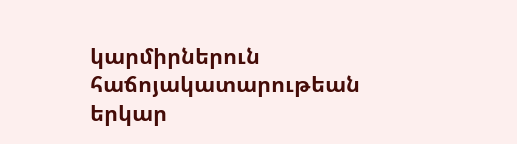կարմիրներուն հաճոյակատարութեան երկար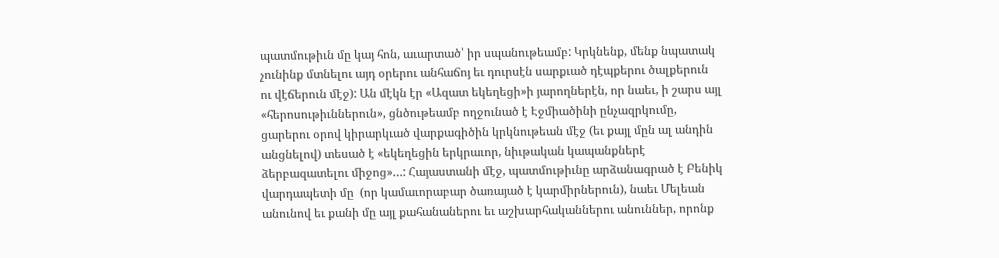պատմութիւն մը կայ հոն, աւարտած՝ իր սպանութեամբ: Կրկնենք, մենք նպատակ չունինք մտնելու այդ օրերու անհաճոյ եւ դուրսէն սարքւած դէպքերու ծալքերուն ու վէճերուն մէջ): Ան մէկն էր «Ազատ եկեղեցի»ի յարողներէն, որ նաեւ, ի շարս այլ «հերոսութիւններուն», ցնծութեամբ ողջունած է Էջմիածինի ընչազրկումը, ցարերու օրով կիրարկւած վարքագիծին կրկնութեան մէջ (եւ քայլ մըն ալ անդին անցնելով) տեսած է «եկեղեցին երկրաւոր, նիւթական կապանքներէ ձերբազատելու միջոց»…: Հայաստանի մէջ, պատմութիւնը արձանագրած է Բենիկ վարդապետի մը  (որ կամաւորաբար ծառայած է կարմիրներուն), նաեւ Մելեան անունով եւ քանի մը այլ քահանաներու եւ աշխարհականներու անուններ, որոնք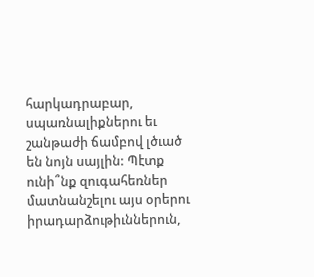հարկադրաբար, սպառնալիքներու եւ շանթաժի ճամբով լծւած են նոյն սայլին: Պէտք ունի՞նք զուգահեռներ մատնանշելու այս օրերու իրադարձութիւններուն,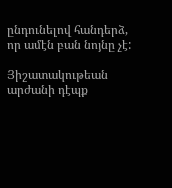ընդունելով հանդերձ, որ ամէն բան նոյնը չէ:

Յիշատակութեան արժանի դէպք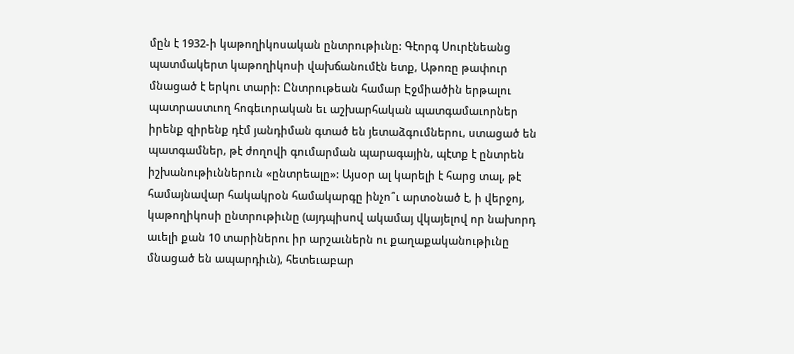մըն է 1932-ի կաթողիկոսական ընտրութիւնը: Գէորգ Սուրէնեանց պատմակերտ կաթողիկոսի վախճանումէն ետք, Աթոռը թափուր մնացած է երկու տարի: Ընտրութեան համար Էջմիածին երթալու պատրաստւող հոգեւորական եւ աշխարհական պատգամաւորներ իրենք զիրենք դէմ յանդիման գտած են յետաձգումներու, ստացած են պատգամներ, թէ ժողովի գումարման պարագային, պէտք է ընտրեն իշխանութիւններուն «ընտրեալը»: Այսօր ալ կարելի է հարց տալ, թէ համայնավար հակակրօն համակարգը ինչո՞ւ արտօնած է, ի վերջոյ, կաթողիկոսի ընտրութիւնը (այդպիսով ակամայ վկայելով որ նախորդ աւելի քան 10 տարիներու իր արշաւներն ու քաղաքականութիւնը մնացած են ապարդիւն), հետեւաբար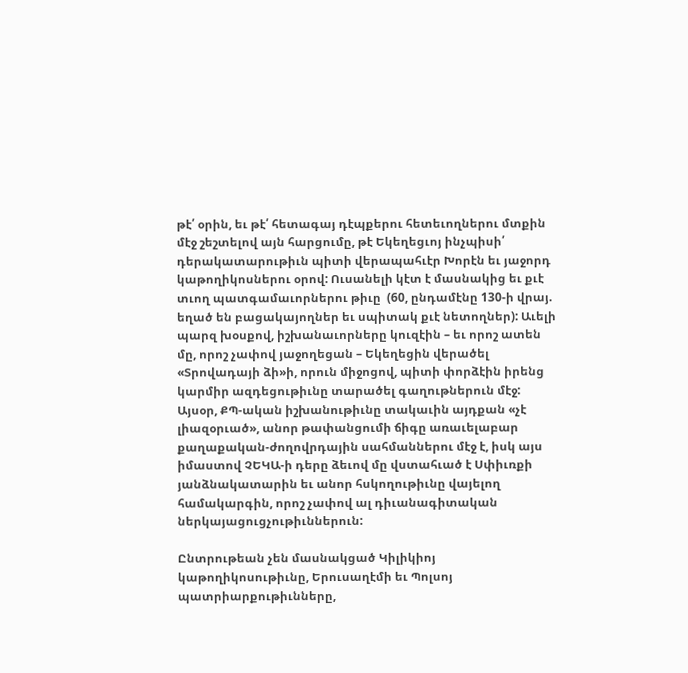թէ՛ օրին, եւ թէ՛ հետագայ դէպքերու հետեւողներու մտքին մէջ շեշտելով այն հարցումը, թէ Եկեղեցւոյ ինչպիսի՛ դերակատարութիւն պիտի վերապահւէր Խորէն եւ յաջորդ կաթողիկոսներու օրով: Ուսանելի կէտ է մասնակից եւ քւէ տւող պատգամաւորներու թիւը  (60, ընդամէնը 130-ի վրայ. եղած են բացակայողներ եւ սպիտակ քւէ նետողներ): Աւելի պարզ խօսքով, իշխանաւորները կուզէին – եւ որոշ ատեն մը, որոշ չափով յաջողեցան – Եկեղեցին վերածել «Տրովադայի ձի»ի, որուն միջոցով, պիտի փորձէին իրենց կարմիր ազդեցութիւնը տարածել գաղութներուն մէջ: Այսօր, ՔՊ-ական իշխանութիւնը տակաւին այդքան «չէ լիազօրւած», անոր թափանցումի ճիգը առաւելաբար քաղաքական-ժողովրդային սահմաններու մէջ է, իսկ այս իմաստով ՉԵԿԱ-ի դերը ձեւով մը վստահւած է Սփիւռքի յանձնակատարին եւ անոր հսկողութիւնը վայելող համակարգին, որոշ չափով ալ դիւանագիտական ներկայացուցչութիւններուն:

Ընտրութեան չեն մասնակցած Կիլիկիոյ կաթողիկոսութիւնը, Երուսաղէմի եւ Պոլսոյ պատրիարքութիւնները,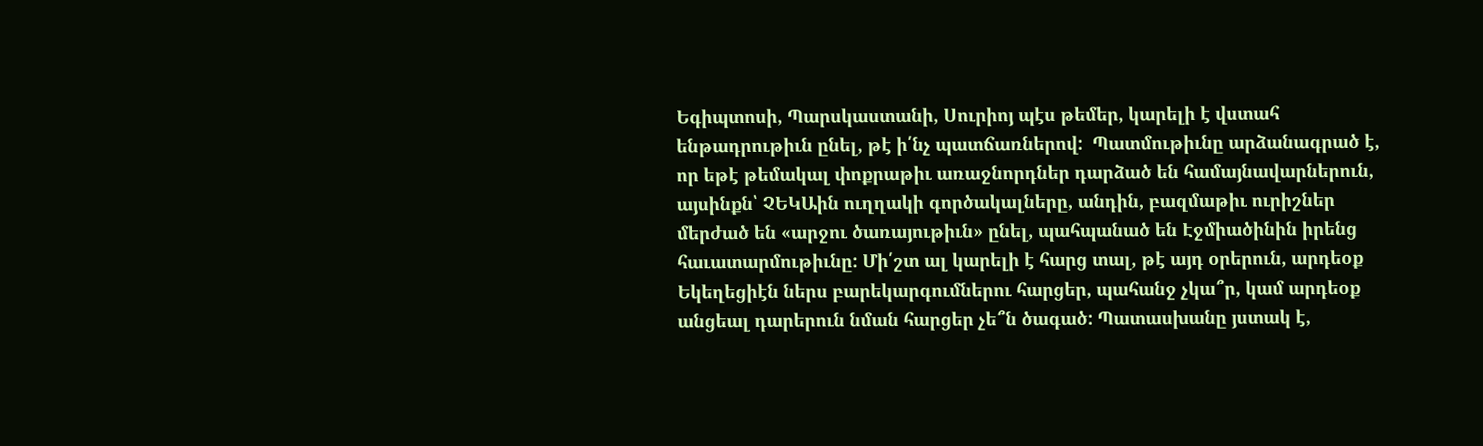Եգիպտոսի, Պարսկաստանի, Սուրիոյ պէս թեմեր, կարելի է վստահ ենթադրութիւն ընել, թէ ի՛նչ պատճառներով:  Պատմութիւնը արձանագրած է, որ եթէ թեմակալ փոքրաթիւ առաջնորդներ դարձած են համայնավարներուն, այսինքն՝ ՉԵԿԱին ուղղակի գործակալները, անդին, բազմաթիւ ուրիշներ մերժած են «արջու ծառայութիւն» ընել, պահպանած են Էջմիածինին իրենց հաւատարմութիւնը: Մի՛շտ ալ կարելի է հարց տալ, թէ այդ օրերուն, արդեօք Եկեղեցիէն ներս բարեկարգումներու հարցեր, պահանջ չկա՞ր, կամ արդեօք անցեալ դարերուն նման հարցեր չե՞ն ծագած: Պատասխանը յստակ է,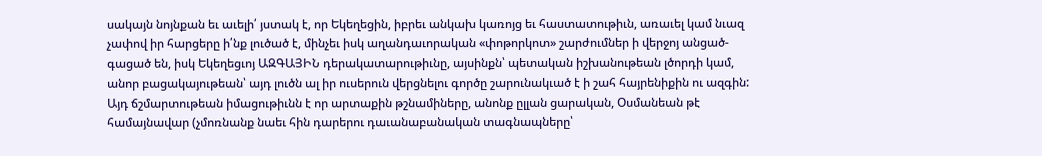սակայն նոյնքան եւ աւելի՛ յստակ է, որ Եկեղեցին, իբրեւ անկախ կառոյց եւ հաստատութիւն, առաւել կամ նւազ չափով իր հարցերը ի՛նք լուծած է, մինչեւ իսկ աղանդաւորական «փոթորկոտ» շարժումներ ի վերջոյ անցած-գացած են, իսկ Եկեղեցւոյ ԱԶԳԱՅԻՆ դերակատարութիւնը, այսինքն՝ պետական իշխանութեան լծորդի կամ, անոր բացակայութեան՝ այդ լուծն ալ իր ուսերուն վերցնելու գործը շարունակւած է ի շահ հայրենիքին ու ազգին: Այդ ճշմարտութեան իմացութիւնն է որ արտաքին թշնամիները, անոնք ըլլան ցարական, Օսմանեան թէ համայնավար (չմոռնանք նաեւ հին դարերու դաւանաբանական տագնապները՝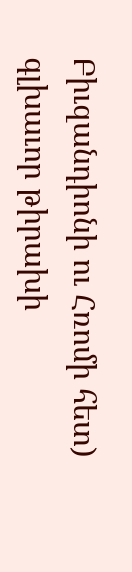Բիւզանդիոնի ու Հռոմի հետ) գլխաւոր թիրախի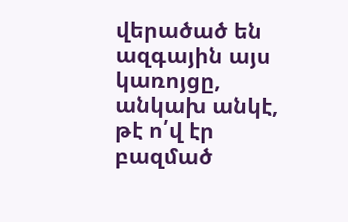վերածած են ազգային այս կառոյցը, անկախ անկէ, թէ ո՛վ էր բազմած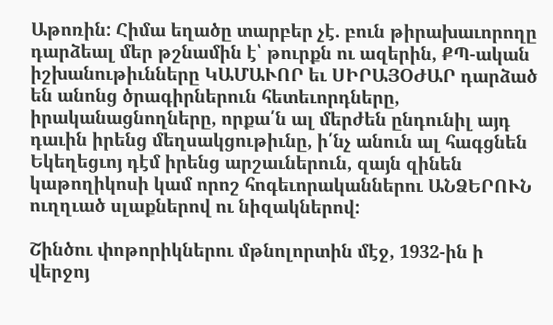Աթոռին: Հիմա եղածը տարբեր չէ. բուն թիրախաւորողը դարձեալ մեր թշնամին է՝ թուրքն ու ազերին, ՔՊ-ական իշխանութիւնները ԿԱՄԱՒՈՐ եւ ՍԻՐԱՅՕԺԱՐ դարձած են անոնց ծրագիրներուն հետեւորդները, իրականացնողները, որքա՛ն ալ մերժեն ընդունիլ այդ դաւին իրենց մեղսակցութիւնը, ի՛նչ անուն ալ հագցնեն Եկեղեցւոյ դէմ իրենց արշաւներուն, զայն զինեն կաթողիկոսի կամ որոշ հոգեւորականներու ԱՆՁԵՐՈՒՆ ուղղւած սլաքներով ու նիզակներով:

Շինծու փոթորիկներու մթնոլորտին մէջ, 1932-ին ի վերջոյ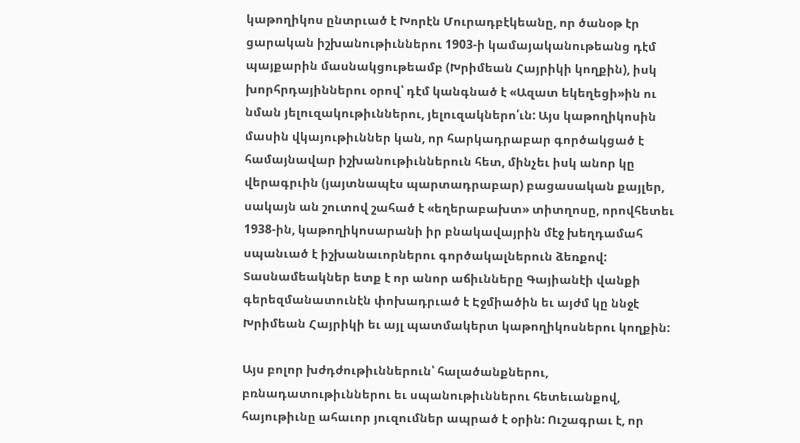կաթողիկոս ընտրւած է Խորէն Մուրադբէկեանը, որ ծանօթ էր ցարական իշխանութիւններու 1903-ի կամայականութեանց դէմ պայքարին մասնակցութեամբ (Խրիմեան Հայրիկի կողքին), իսկ խորհրդայիններու օրով՝ դէմ կանգնած է «Ազատ եկեղեցի»ին ու նման յելուզակութիւններու, յելուզակներո՛ւն: Այս կաթողիկոսին մասին վկայութիւններ կան, որ հարկադրաբար գործակցած է համայնավար իշխանութիւններուն հետ, մինչեւ իսկ անոր կը վերագրւին (յայտնապէս պարտադրաբար) բացասական քայլեր, սակայն ան շուտով շահած է «եղերաբախտ» տիտղոսը, որովհետեւ 1938-ին, կաթողիկոսարանի իր բնակավայրին մէջ խեղդամահ սպանւած է իշխանաւորներու գործակալներուն ձեռքով: Տասնամեակներ ետք է որ անոր աճիւնները Գայիանէի վանքի գերեզմանատունէն փոխադրւած է Էջմիածին եւ այժմ կը ննջէ Խրիմեան Հայրիկի եւ այլ պատմակերտ կաթողիկոսներու կողքին:

Այս բոլոր խժդժութիւններուն՝ հալածանքներու, բռնադատութիւններու եւ սպանութիւններու հետեւանքով, հայութիւնը ահաւոր յուզումներ ապրած է օրին: Ուշագրաւ է, որ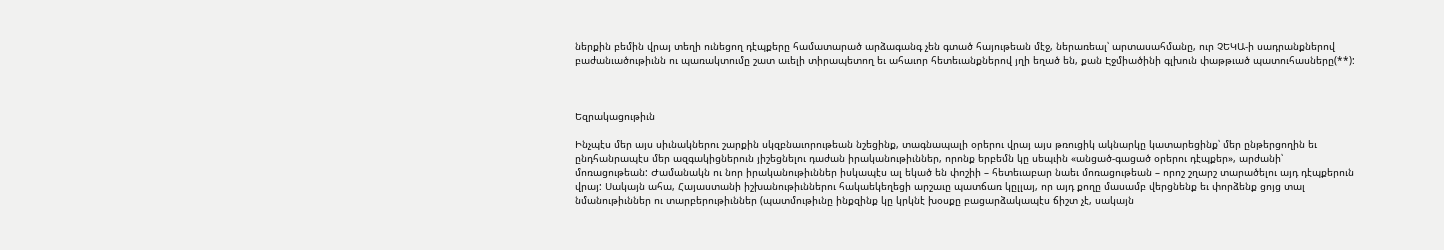ներքին բեմին վրայ տեղի ունեցող դէպքերը համատարած արձագանգ չեն գտած հայութեան մէջ, ներառեալ՝ արտասահմանը, ուր ՉԵԿԱ-ի սադրանքներով բաժանւածութիւնն ու պառակտումը շատ աւելի տիրապետող եւ ահաւոր հետեւանքներով յղի եղած են, քան Էջմիածինի գլխուն փաթթւած պատուհասները(**):



Եզրակացութիւն

Ինչպէս մեր այս սիւնակներու շարքին սկզբնաւորութեան նշեցինք, տագնապալի օրերու վրայ այս թռուցիկ ակնարկը կատարեցինք՝ մեր ընթերցողին եւ ընդհանրապէս մեր ազգակիցներուն յիշեցնելու դաժան իրականութիւններ, որոնք երբեմն կը սեպւին «անցած-գացած օրերու դէպքեր», արժանի՝ մոռացութեան: Ժամանակն ու նոր իրականութիւններ իսկապէս ալ եկած են փոշիի – հետեւաբար նաեւ մոռացութեան – որոշ շղարշ տարածելու այդ դէպքերուն վրայ: Սակայն ահա, Հայաստանի իշխանութիւններու հակաեկեղեցի արշաւը պատճառ կըլլայ, որ այդ քողը մասամբ վերցնենք եւ փորձենք ցոյց տալ նմանութիւններ ու տարբերութիւններ (պատմութիւնը ինքզինք կը կրկնէ խօսքը բացարձակապէս ճիշտ չէ, սակայն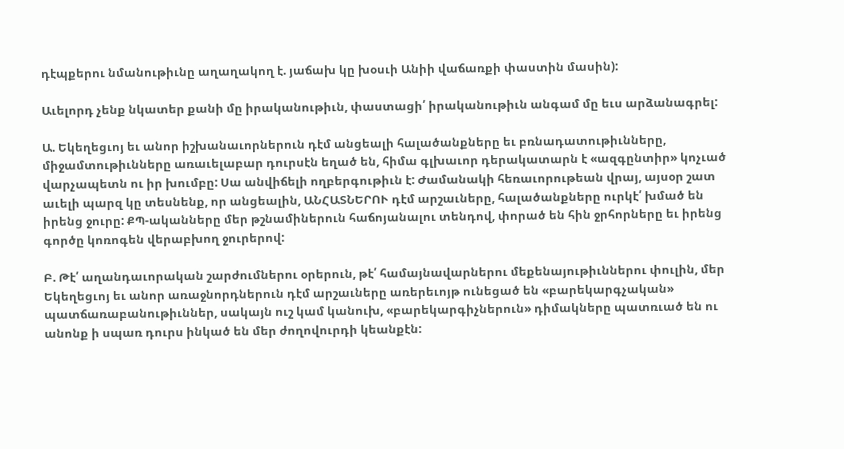դէպքերու նմանութիւնը աղաղակող է. յաճախ կը խօսւի Անիի վաճառքի փաստին մասին):

Աւելորդ չենք նկատեր քանի մը իրականութիւն, փաստացի՛ իրականութիւն անգամ մը եւս արձանագրել:

Ա. Եկեղեցւոյ եւ անոր իշխանաւորներուն դէմ անցեալի հալածանքները եւ բռնադատութիւնները, միջամտութիւնները առաւելաբար դուրսէն եղած են, հիմա գլխաւոր դերակատարն է «ազգընտիր» կոչւած վարչապետն ու իր խումբը: Սա անվիճելի ողբերգութիւն է: Ժամանակի հեռաւորութեան վրայ, այսօր շատ աւելի պարզ կը տեսնենք, որ անցեալին, ԱՆՀԱՏՆԵՐՈՒ դէմ արշաւները, հալածանքները ուրկէ՛ խմած են իրենց ջուրը: ՔՊ-ականները մեր թշնամիներուն հաճոյանալու տենդով, փորած են հին ջրհորները եւ իրենց գործը կոռոգեն վերաբխող ջուրերով:

Բ. Թէ՛ աղանդաւորական շարժումներու օրերուն, թէ՛ համայնավարներու մեքենայութիւններու փուլին, մեր Եկեղեցւոյ եւ անոր առաջնորդներուն դէմ արշաւները առերեւոյթ ունեցած են «բարեկարգչական» պատճառաբանութիւններ, սակայն ուշ կամ կանուխ, «բարեկարգիչներուն» դիմակները պատռւած են ու անոնք ի սպառ դուրս ինկած են մեր ժողովուրդի կեանքէն: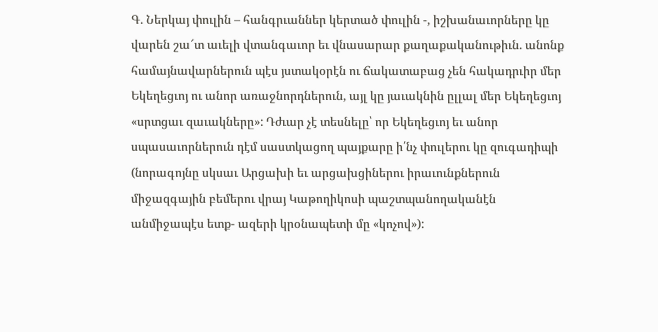Գ. Ներկայ փուլին – հանգրւաններ կերտած փուլին -, իշխանաւորները կը վարեն շա՜տ աւելի վտանգաւոր եւ վնասարար քաղաքականութիւն. անոնք համայնավարներուն պէս յստակօրէն ու ճակատաբաց չեն հակադրւիր մեր Եկեղեցւոյ ու անոր առաջնորդներուն, այլ կը յաւակնին ըլլալ մեր Եկեղեցւոյ «սրտցաւ զաւակները»: Դժւար չէ տեսնելը՝ որ Եկեղեցւոյ եւ անոր սպասաւորներուն դէմ սաստկացող պայքարը ի՛նչ փուլերու կը զուգադիպի (նորագոյնը սկսաւ Արցախի եւ արցախցիներու իրաւունքներուն միջազգային բեմերու վրայ Կաթողիկոսի պաշտպանողականէն անմիջապէս ետք- ազերի կրօնապետի մը «կոչով»):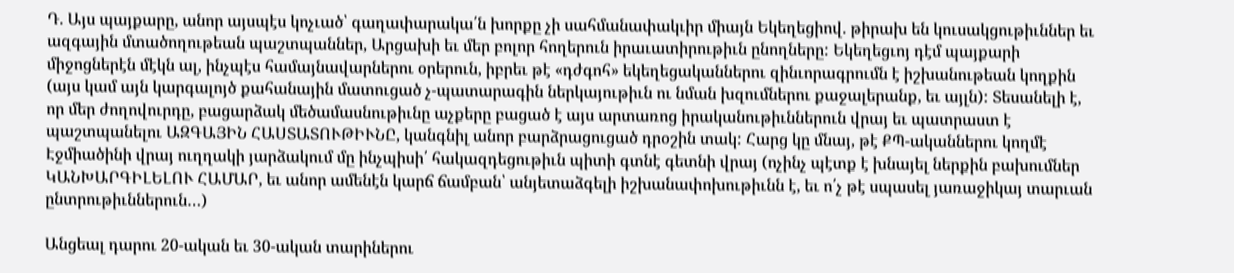Դ. Այս պայքարը, անոր այսպէս կոչւած՝ գաղափարակա՛ն խորքը չի սահմանափակւիր միայն Եկեղեցիով. թիրախ են կուսակցութիւններ եւ ազգային մտածողութեան պաշտպաններ, Արցախի եւ մեր բոլոր հողերուն իրաւատիրութիւն ընողները: Եկեղեցւոյ դէմ պայքարի միջոցներէն մէկն ալ, ինչպէս համայնավարներու օրերուն, իբրեւ թէ «դժգոհ» եկեղեցականներու զինւորագրումն է իշխանութեան կողքին (այս կամ այն կարգալոյծ քահանային մատուցած չ-պատարագին ներկայութիւն ու նման խզումներու քաջալերանք, եւ այլն): Տեսանելի է, որ մեր ժողովուրդը, բացարձակ մեծամասնութիւնը աչքերը բացած է այս արտառոց իրականութիւններուն վրայ եւ պատրաստ է պաշտպանելու ԱԶԳԱՅԻՆ ՀԱՍՏԱՏՈՒԹԻՒՆԸ, կանգնիլ անոր բարձրացուցած դրօշին տակ: Հարց կը մնայ, թէ ՔՊ-ականներու կողմէ Էջմիածինի վրայ ուղղակի յարձակում մը ինչպիսի՛ հակազդեցութիւն պիտի գտնէ գետնի վրայ (ոչինչ պէտք է խնայել ներքին բախումներ ԿԱՆԽԱՐԳԻԼԵԼՈՒ ՀԱՄԱՐ, եւ անոր ամենէն կարճ ճամբան՝ անյետաձգելի իշխանափոխութիւնն է, եւ ո՛չ թէ սպասել յառաջիկայ տարւան ընտրութիւններուն…)

Անցեալ դարու 20-ական եւ 30-ական տարիներու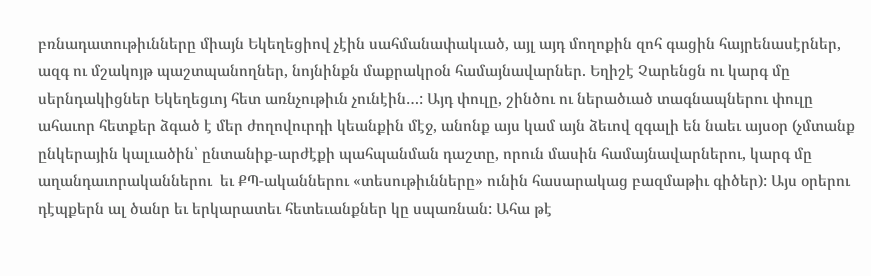բռնադատութիւնները միայն Եկեղեցիով չէին սահմանափակւած, այլ այդ մողոքին զոհ գացին հայրենասէրներ, ազգ ու մշակոյթ պաշտպանողներ, նոյնինքն մաքրակրօն համայնավարներ. Եղիշէ Չարենցն ու կարգ մը սերնդակիցներ Եկեղեցւոյ հետ առնչութիւն չունէին…: Այդ փուլը, շինծու ու ներածւած տագնապներու փուլը ահաւոր հետքեր ձգած է մեր ժողովուրդի կեանքին մէջ, անոնք այս կամ այն ձեւով զգալի են նաեւ այսօր (չմտանք ընկերային կալւածին՝ ընտանիք-արժէքի պահպանման դաշտը, որուն մասին համայնավարներու, կարգ մը աղանդաւորականներու  եւ ՔՊ-ականներու «տեսութիւնները» ունին հասարակաց բազմաթիւ գիծեր): Այս օրերու դէպքերն ալ ծանր եւ երկարատեւ հետեւանքներ կը սպառնան: Ահա թէ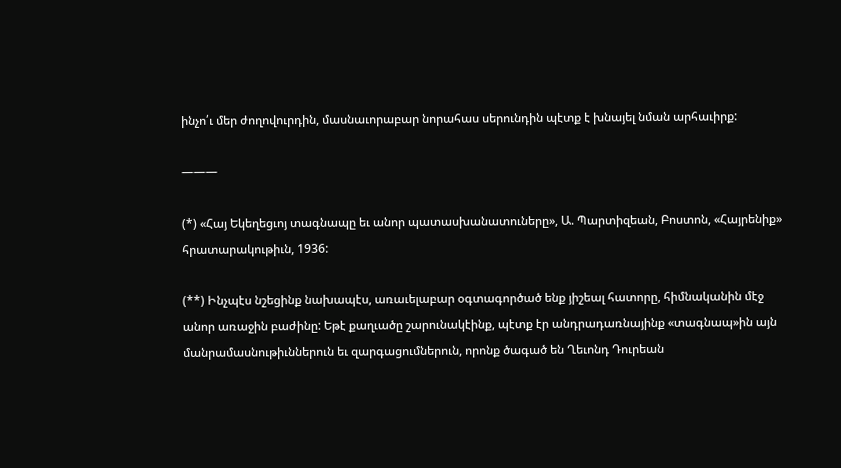ինչո՛ւ մեր ժողովուրդին, մասնաւորաբար նորահաս սերունդին պէտք է խնայել նման արհաւիրք:

———

(*) «Հայ Եկեղեցւոյ տագնապը եւ անոր պատասխանատուները», Ա. Պարտիզեան, Բոստոն, «Հայրենիք» հրատարակութիւն, 1936:

(**) Ինչպէս նշեցինք նախապէս, առաւելաբար օգտագործած ենք յիշեալ հատորը, հիմնականին մէջ անոր առաջին բաժինը: Եթէ քաղւածը շարունակէինք, պէտք էր անդրադառնայինք «տագնապ»ին այն մանրամասնութիւններուն եւ զարգացումներուն, որոնք ծագած են Ղեւոնդ Դուրեան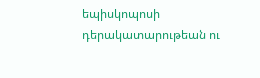եպիսկոպոսի դերակատարութեան ու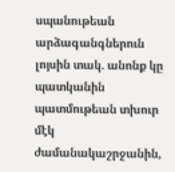սպանութեան արձագանգներուն լոյսին տակ. անոնք կը պատկանին պատմութեան տխուր մէկ ժամանակաշրջանին,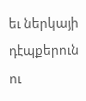եւ ներկայի դէպքերուն ու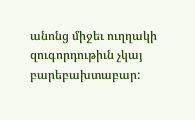անոնց միջեւ ուղղակի զուգորդութիւն չկայ բարեբախտաբար: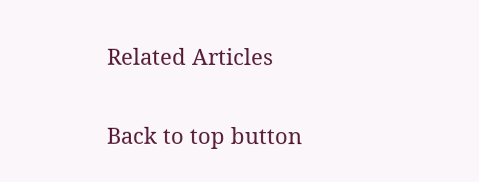Related Articles

Back to top button